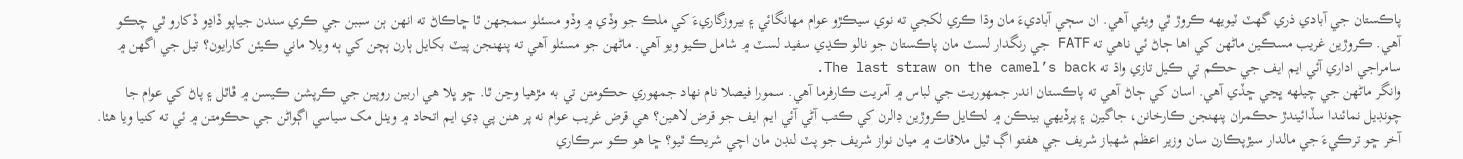پاڪستان جي آبادي ذري گھٽ ٽيويھه ڪروڙ ٿي ويئي آهي. ان سڄي آباديءَ مان وڌا ڪري لکجي ته نوي سيڪڙو عوام مھانگائي ۽ بيروزگاريءَ کي ملڪ جو وڏي ۾ وڏو مسئلو سمجهن ٿا ڇاڪاڻ ته انھن ٻن سببن جي ڪري سندن جياپو ڏاڍو ڏکارو ٿي چڪو آهي. ڪروڙين غريب مسڪين ماڻهن کي اھا ڄاڻ ئي ناهي ته FATF جي رنگدار لسٽ مان پاڪستان جو نالو ڪڍي سفيد لسٽ ۾ شامل ڪيو ويو آهي. ماڻهن جو مسئلو آهي ته پنهنجن پيٽ بکايل ٻارن ٻچن کي ٻه ويلا ماني ڪيئن کارايون؟ تيل جي اگھن ۾ سامراجي اداري آئي ايم ايف جي حڪم تي ڪيل تازي واڌ ته The last straw on the camel’s back.
وانگر ماڻهن جي چيلھه ڀڃي ڇڏي آهي. اسان کي ڄاڻ آهي ته پاڪستان اندر جمھوريت جي لباس ۾ آمريت ڪارفرما آهي. سمورا فيصلا نام نهاد جمھوري حڪومتن تي به مڙھيا وڃن ٿا. ڇو ڀلا ھي اربين روپين جي ڪرپشن ڪيسن ۾ ڦاٿل ۽ پاڻ کي عوام جا چونڊيل نمائندا سڏائيندڙ حڪمران پنهنجن ڪارخانن، جاگيرن ۽ پرڏيهي بينڪن ۾ لڪايل ڪروڙين ڊالرن کي ڪتب آڻي آئي ايم ايف جو قرض لاهين؟ ھي قرض غريب عوام نه پر ھنن پي ڊي ايم اتحاد ۾ ويٺل مک سياسي اڳواڻن جي حڪومتن ۾ ئي ته کنيا ويا هئا. آخر ڇو ترڪيءَ جي مالدار سيڙپڪارن سان وزير اعظم شھباز شريف جي ھفتو اڳ ٿيل ملاقات ۾ ميان نواز شريف جو پٽ لنڊن مان اچي شريڪ ٿيو؟ ڇا ھو ڪو سرڪاري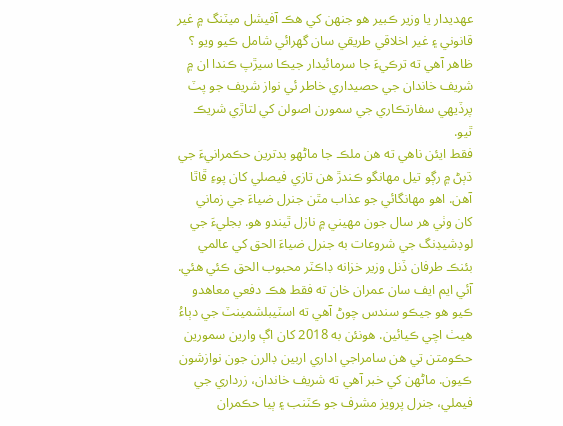عهديدار يا وزير ڪبير ھو جنھن کي ھڪ آفيشل ميٽنگ ۾ غير قانوني ۽ غير اخلاقي طريقي سان گھرائي شامل ڪيو ويو ؟ ظاهر آهي ته ترڪيءَ جا سرمائيدار جيڪا سيڙپ ڪندا ان ۾ شريف خاندان جي حصيداري خاطر ئي نواز شريف جو پٽ پرڏيهي سفارتڪاري جي سمورن اصولن کي لتاڙي شريڪ ٿيو.
فقط ايئن ناهي ته ھن ملڪ جا ماڻهو بدترين حڪمرانيءَ جي ڌٻڻ ۾ رڳو تيل مھانگو ڪندڙ ھن تازي فيصلي کان پوءِ ڦاٿا آهن. اھو مھانگائي جو عذاب مٿن جنرل ضياءَ جي زماني کان وٺي ھر سال جون مھيني ۾ نازل ٿيندو ھو. بجليءَ جي لوڊشيڊنگ جي شروعات به جنرل ضياءَ الحق کي عالمي بئنڪ طرفان ڏنل وزير خزانه ڊاڪٽر محبوب الحق ڪئي ھئي. آئي ايم ايف سان عمران خان ته فقط هڪ دفعي معاهدو ڪيو هو جيڪو سندس چوڻ آهي ته اسٽيبلشمينٽ جي دٻاءُ ھيٺ اچي ڪيائين. ھونئن به 2018 کان اڳ وارين سمورين حڪومتن تي ھن سامراجي اداري اربين ڊالرن جون نوازشون ڪيون. ماڻهن کي خبر آهي ته شريف خاندان، زرداري جي فيملي، جنرل پرويز مشرف جو ڪٽنب ۽ ٻيا حڪمران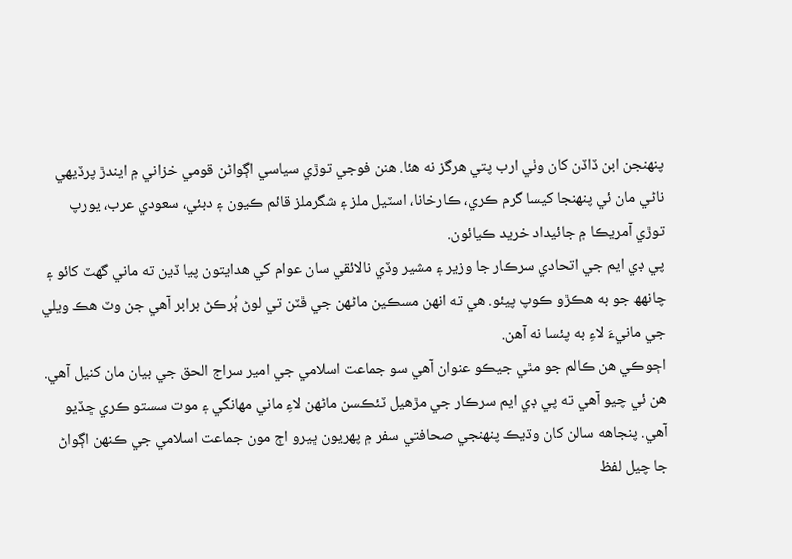پنھنجن ابن ڏاڏن کان وٺي ارب پتي ھرگز نه ھئا. ھنن فوجي توڙي سياسي اڳواڻن قومي خزاني ۾ ايندڙ پرڏيهي ناڻي مان ئي پنهنجا کيسا گرم ڪري، ڪارخانا، اسٽيل ملز ۽ شگرملز قائم ڪيون ۽ دبئي، سعودي عرب، يورپ توڙي آمريڪا ۾ جائيداد خريد ڪيائون.
پي ڊي ايم جي اتحادي سرڪار جا وزير ۽ مشير وڏي نالائقي سان عوام کي ھدايتون پيا ڏين ته ماني گھٽ کائو ۽ چانهھ جو به ھڪڙو ڪوپ پيئو. ھي ته انهن مسڪين ماڻهن جي ڦٽن تي لوڻ ٻُرڪڻ برابر آهي جن وٽ ھڪ ويلي جي مانيءَ لاءِ به پئسا نه آهن.
اڄوڪي ھن ڪالم جو مٿي جيڪو عنوان آهي سو جماعت اسلامي جي امير سراج الحق جي بيان مان کنيل آهي. ھن ئي چيو آهي ته پي ڊي ايم سرڪار جي مڙھيل ٽئڪسن ماڻهن لاءِ ماني مھانگي ۽ موت سستو ڪري ڇڏيو آهي. پنجاھه سالن کان وڌيڪ پنھنجي صحافتي سفر ۾ پھريون ڀيرو اڄ مون جماعت اسلامي جي ڪنهن اڳواڻ جا چيل لفظ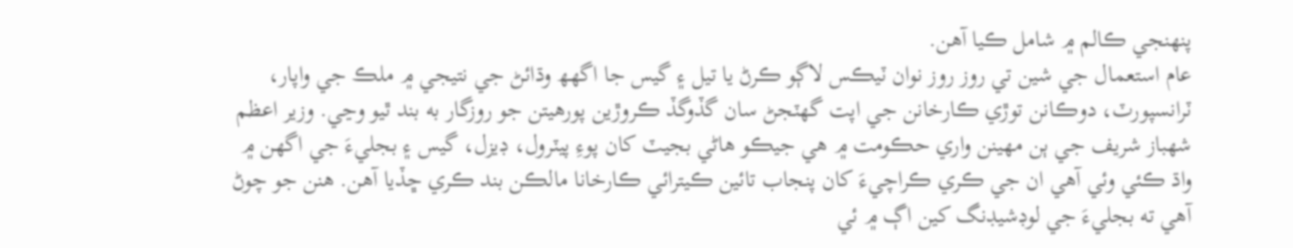پنهنجي ڪالم ۾ شامل ڪيا آهن.
عام استعمال جي شين تي روز روز نوان ٽيڪس لاڳو ڪرڻ يا تيل ۽ گيس جا اگهھ وڌائڻ جي نتيجي ۾ ملڪ جي واپار، ٽرانسپورٽ، دوڪانن توڙي ڪارخانن جي اپت گھٽجڻ سان گڏوگڏ ڪروڙين پورھيتن جو روزگار به بند ٿيو وڃي. وزير اعظم شھباز شريف جي ٻن مھينن واري حڪومت ۾ ھي جيڪو ھاڻي بجيٽ کان پوءِ پيٽرول، ڊيزل، گيس ۽ بجليءَ جي اگھن ۾ واڌ ڪئي وئي آهي ان جي ڪري ڪراچيءَ کان پنجاب تائين ڪيترائي ڪارخانا مالڪن بند ڪري ڇڏيا آهن. ھنن جو چوڻ آهي ته بجليءَ جي لوڊشيڊنگ کين اڳ ۾ ئي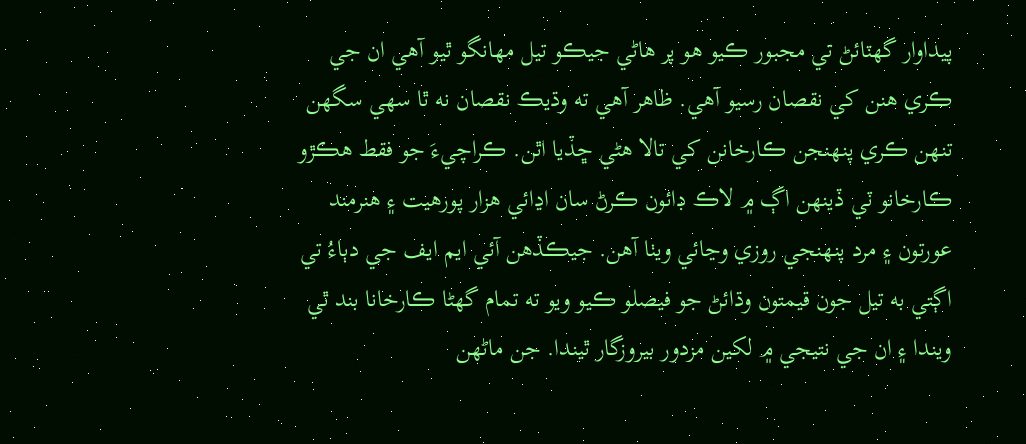پيداوار گھٽائڻ تي مجبور ڪيو ھو پر ھاڻي جيڪو تيل مھانگو ٿيو آهي ان جي ڪري هنن کي نقصان رسيو آهي. ظاهر آهي ته وڌيڪ نقصان نه ٿا سھي سگھن تنھن ڪري پنھنجن ڪارخانن کي تالا ھڻي ڇڏيا اٿن. ڪراچيءَ جو فقط هڪڙو ڪارخانو ٽي ڏينهن اڳ ۾ لاڪ ڊائون ڪرڻ سان اڍائي ھزار پورھيت ۽ ھنرمند عورتون ۽ مرد پنهنجي روزي وڃائي ويٺا آهن. جيڪڏهن آئي ايم ايف جي دٻاءُ تي اڳتي به تيل جون قيمتون وڌائڻ جو فيصلو ڪيو ويو ته تمام گهڻا ڪارخانا بند ٿي ويندا ۽ ان جي نتيجي ۾ لکين مزدور بيروزگار ٿيندا. جن ماڻهن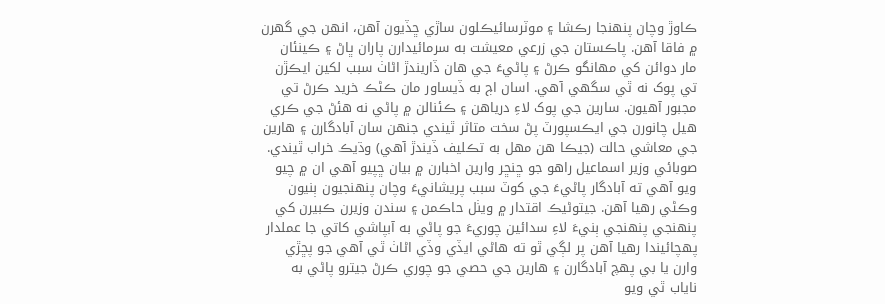ڪاوڙ وچان پنهنجا رڪشا ۽ موٽرسائيڪلون ساڙي ڇڏيون آهن، انھن جي گھرن ۾ فاقا آهن. پاڪستان جي زرعي معيشت به سرمائيدارن پاران ڀاڻ ۽ ڪينئان مار دوائن کي مھانگو ڪرڻ ۽ پاڻيءَ جي ھان ڏاريندڙ اڻاٺ سبب لکين ايڪڙن تي پوک نه ٿي سگهي آهي. اسان اڄ به ڏيساور مان ڪڻڪ خريد ڪرڻ تي مجبور آهيون. سارين جي پوک لاءِ درياهن ۽ ڪئنالن ۾ پاڻي نه هئڻ جي ڪري ھيل چانورن جي ايڪسپورٽ پڻ سخت متاثر ٿيندي جنهن سان آبادگارن ۽ ھارين جي معاشي حالت (جيڪا ھن مھل به تڪليف ڏيندڙ آھي) وڌيڪ خراب ٿيندي. صوبائي وزير اسماعيل راهو جو ڇنڇر وارين اخبارن ۾ بيان ڇپيو آهي ان ۾ چيو ويو آهي ته آبادگار پاڻيءَ جي کوٽ سبب پريشانيءَ وچان پنهنجيون ٻنيون وڪڻي رهيا آهن. جيتوڻيڪ اقتدار ۾ ويٺل حاڪمن ۽ سندن وزيرن ڪبيرن کي پنهنجي پنهنجي ٻنيءَ لاءِ سدائين چوريءَ جو پاڻي به آبپاشي کاتي جا عملدار پھچائيندا رهيا آهن پر لڳي ٿو ته ھاڻي ايڏي وڏي اڻاٺ ٿي آهي جو پڇڙي وارن يا بي پھچ آبادگارن ۽ ھارين جي حصي جو چوري ڪرڻ جيترو پاڻي به ناياب ٿي ويو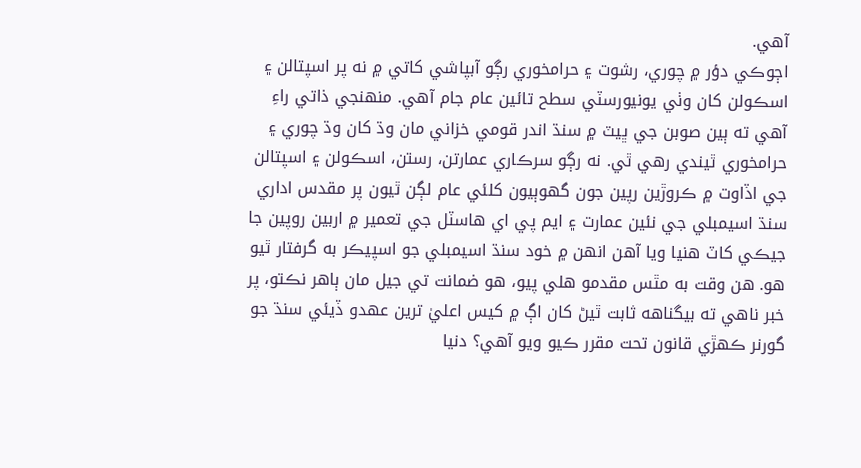آهي.
اڄوڪي دؤر ۾ چوري، رشوت ۽ حرامخوري رڳو آبپاشي کاتي ۾ نه پر اسپتالن ۽ اسڪولن کان وٺي يونيورسٽي سطح تائين عام جام آهي. منهنجي ذاتي راءِ آهي ته ٻين صوبن جي ڀيٽ ۾ سنڌ اندر قومي خزاني مان وڌ کان وڌ چوري ۽ حرامخوري ٿيندي رهي ٿي. نه رڳو سرڪاري عمارتن، رستن، اسڪولن ۽ اسپتالن جي اڏاوت ۾ ڪروڙين رپين جون گهوٻيون کلئي عام لڳن ٿيون پر مقدس اداري سنڌ اسيمبلي جي نئين عمارت ۽ ايم پي اي ھاسٽل جي تعمير ۾ اربين روپين جا جيڪي کاٽ ھنيا ويا آهن انھن ۾ خود سنڌ اسيمبلي جو اسپيڪر به گرفتار ٿيو ھو. ھن وقت به مٿس مقدمو ھلي پيو، ھو ضمانت تي جيل مان ٻاهر نڪتو، پر خبر ناهي ته بيگناھه ثابت ٿيڻ کان اڳ ۾ کيس اعليٰ ترين عھدو ڏيئي سنڌ جو گورنر ڪھڙي قانون تحت مقرر ڪيو ويو آهي؟ دنيا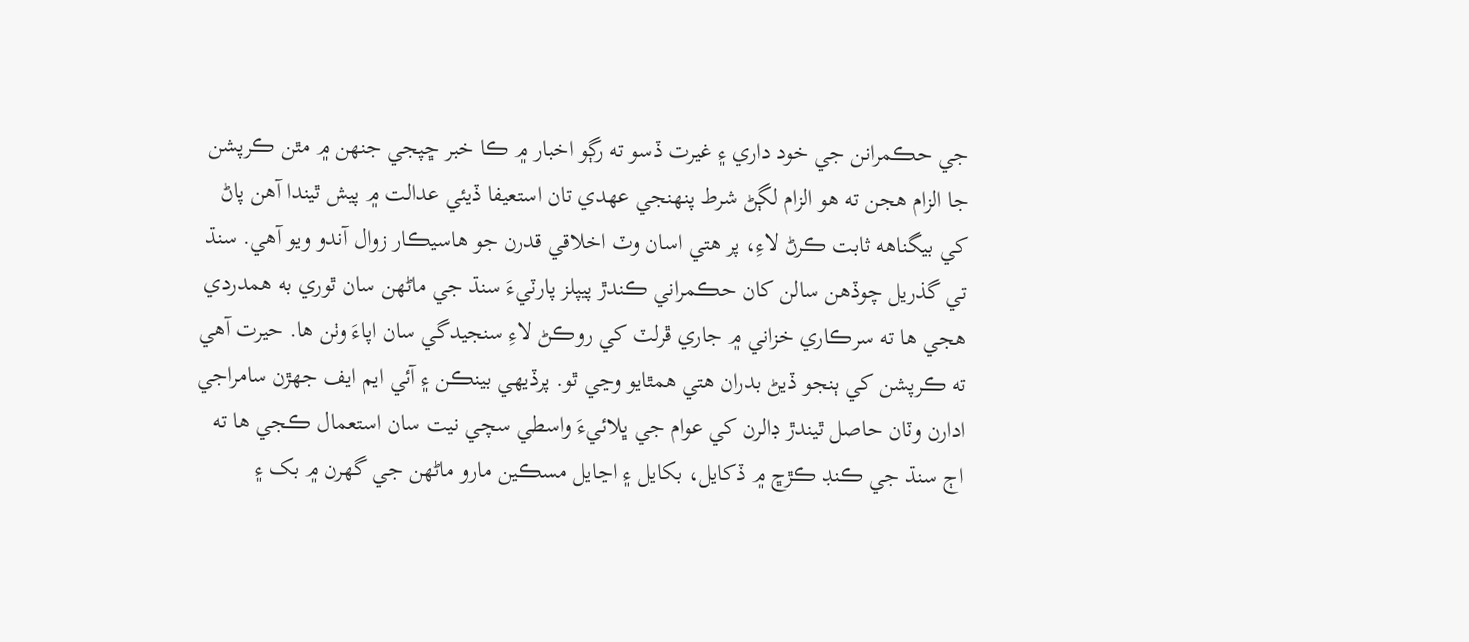جي حڪمرانن جي خود داري ۽ غيرت ڏسو ته رڳو اخبار ۾ ڪا خبر ڇپجي جنهن ۾ مٿن ڪرپشن جا الزام ھجن ته ھو الزام لڳڻ شرط پنهنجي عھدي تان استعيفا ڏيئي عدالت ۾ پيش ٿيندا آهن پاڻ کي بيگناھه ثابت ڪرڻ لاءِ، پر ھتي اسان وٽ اخلاقي قدرن جو ھاسيڪار زوال آندو ويو آهي. سنڌ تي گذريل چوڏھن سالن کان حڪمراني ڪندڙ پيپلز پارٽيءَ سنڌ جي ماڻهن سان ٿوري به ھمدردي ھجي ھا ته سرڪاري خزاني ۾ جاري ڦرلٽ کي روڪڻ لاءِ سنجيدگي سان اپاءَ وٺن ھا. حيرت آهي ته ڪرپشن کي ٻنجو ڏيڻ بدران ھتي ھمٿايو وڃي ٿو. پرڏيهي بينڪن ۽ آئي ايم ايف جھڙن سامراجي ادارن وٽان حاصل ٿيندڙ ڊالرن کي عوام جي ڀلائيءَ واسطي سچي نيت سان استعمال ڪجي ھا ته اڄ سنڌ جي ڪنڊ ڪڙڇ ۾ ڏکايل، بکايل ۽ اڃايل مسڪين مارو ماڻهن جي گھرن ۾ بک ۽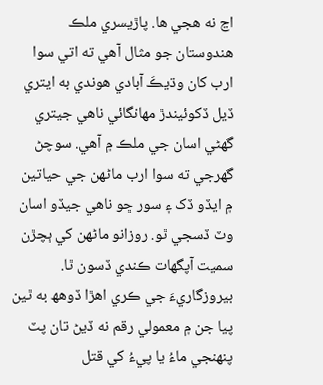اڃ نه ھجي ھا. پاڙيسري ملڪ ھندوستان جو مثال آهي ته اتي سوا ارب کان وڌيڪَ آبادي ھوندي به ايتري ڏيل ڏکوئيندڙ مھانگائي ناھي جيتري گھڻي اسان جي ملڪ ۾ آهي. سوچڻ گھرجي ته سوا ارب ماڻهن جي حياتين ۾ ايڏو ڏک ۽ سور ڇو ناهي جيڏو اسان وٽ ڏسجي ٿو. روزانو ماڻھن کي ٻچڙن سميت آپگھات ڪندي ڏسون ٿا. بيروزگاريءَ جي ڪري اھڙا ڏوهھ به ٿين پيا جن ۾ معمولي رقم نه ڏيڻ تان پٽ پنهنجي ماءُ يا پيءُ کي قتل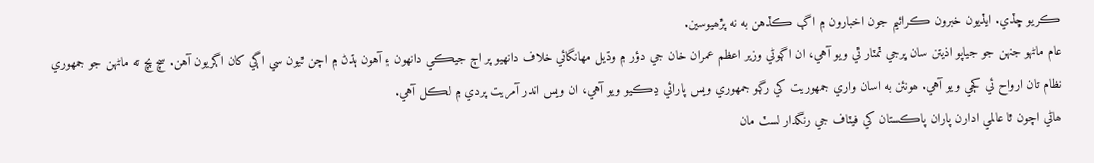ڪريو ڇڏي. ايڏيون خبرون ڪرائيم جون اخبارون ۾ اڳ ڪڏهن به نه پڙھيوسين.
عام ماڻهو جنهن جو جياپو اذيتن سان ڀرجي ٽمٽار ٿي ويو آهي، ان اڳوڻي وزير اعظم عمران خان جي دؤر ۾ وڌيل مھانگائي خلاف دانھيو پر اڄ جيڪي دانھون ۽ آهون ٻڌڻ ۾ اچن ٿيون سي اڳي کان اڳريون آهن. سچ پچ ته ماڻهن جو جمھوري نظام تان ارواح ئي کڄي ويو آهي. ھونئن به اسان واري جمھوريت کي رڳو جمھوري ويس پارائي ڍڪيو ويو آهي، ان ويس اندر آمريت پردي ۾ لڪل آهي.
ھاڻي اچون ٿا عالمي ادارن پاران پاڪستان کي فيٽاف جي رنگدار لسٽ مان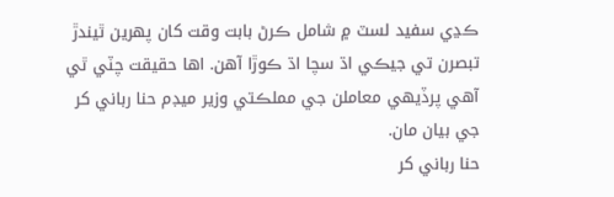ڪڍي سفيد لسٽ ۾ شامل ڪرڻ بابت وقت کان پھرين ٿيندڙ تبصرن تي جيڪي اڌ سچا اڌ ڪوڙا آهن. اھا حقيقت چٽي ٿي آهي پرڏيهي معاملن جي مملڪتي وزير ميڊم حنا رباني کر جي بيان مان.
حنا رباني کر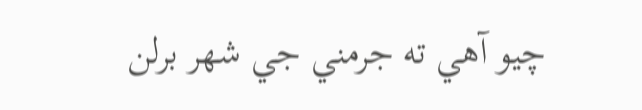چيو آهي ته جرمني جي شهر برلن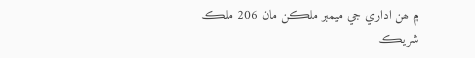۾ ھن اداري جي ميمبر ملڪن مان 206 ملڪ شريڪ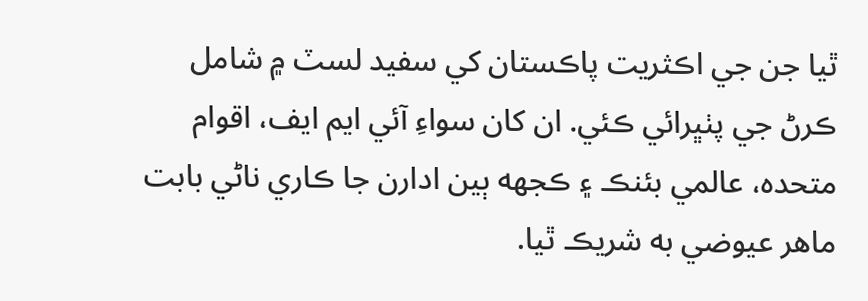ٿيا جن جي اڪثريت پاڪستان کي سفيد لسٽ ۾ شامل ڪرڻ جي پٺڀرائي ڪئي. ان کان سواءِ آئي ايم ايف، اقوام متحده، عالمي بئنڪ ۽ ڪجھه ٻين ادارن جا ڪاري ناڻي بابت ماھر عيوضي به شريڪ ٿيا.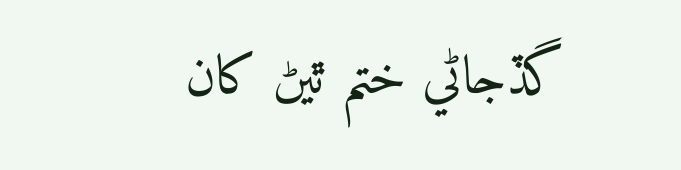گڏجاڻي ختم ٿيڻ کان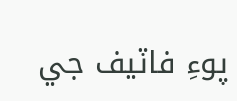پوءِ فاٽيف جي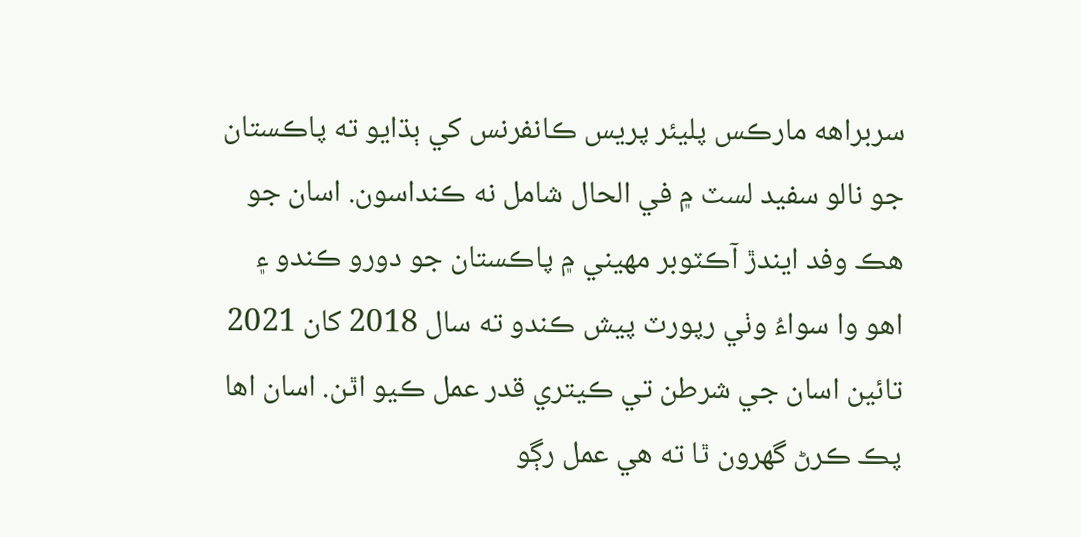سربراهه مارڪس پليئر پريس ڪانفرنس کي ٻڌايو ته پاڪستان جو نالو سفيد لسٽ ۾ في الحال شامل نه ڪنداسون. اسان جو ھڪ وفد ايندڙ آڪٽوبر مھيني ۾ پاڪستان جو دورو ڪندو ۽ اھو وا سواءُ وٺي رپورٽ پيش ڪندو ته سال 2018 کان 2021 تائين اسان جي شرطن تي ڪيتري قدر عمل ڪيو اٿن. اسان اھا پڪ ڪرڻ گھرون ٿا ته ھي عمل رڳو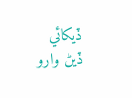ڏيکائي ڏيڻ وارو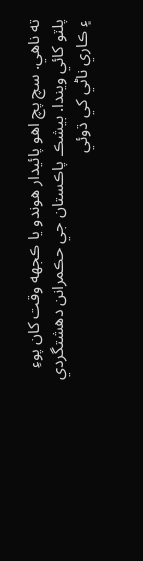ته ناھي. سچ پچ اھو پائيدار ھوندو يا ڪجھه وقت کان پوءِ پلٽو کائي ويندا. بيشڪ پاڪستان جي حڪمرانن دھشتگردي ۽ ڪاري ناڻي کي ڌوئي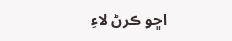اڇو ڪرڻ لاءِ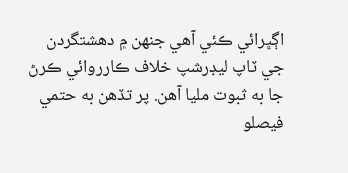اڳڀرائي ڪئي آهي جنهن ۾ دھشتگردن جي ٽاپ ليڊرشپ خلاف ڪارروائي ڪرڻ جا به ثبوت مليا آهن. پر تڏهن به حتمي فيصلو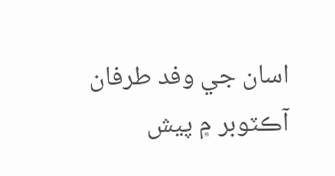اسان جي وفد طرفان آڪٽوبر ۾ پيش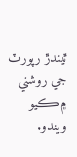ٿيندڙ رپورٽ جي روشني ۾ڪيو ويندو.